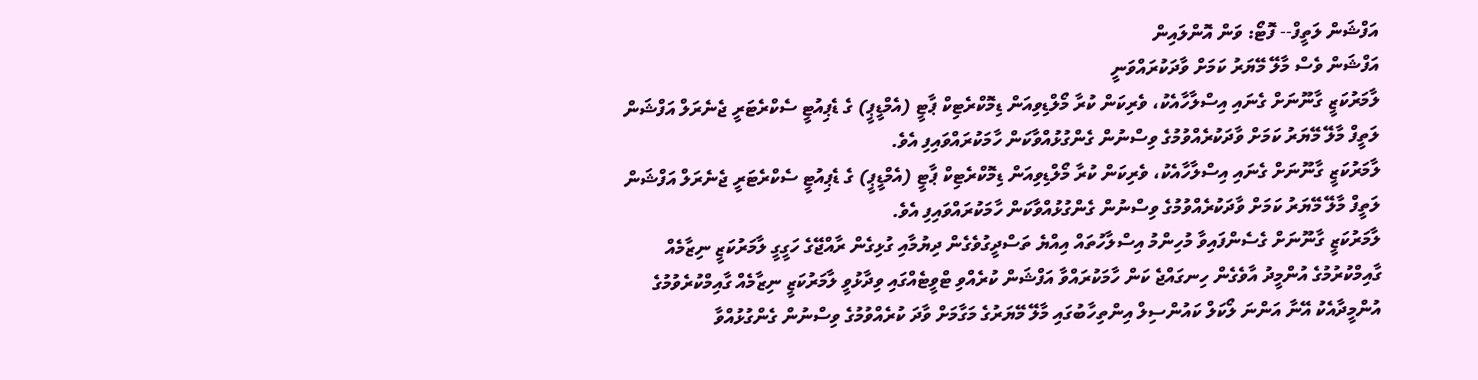އަފްޝަން ލަތީފް-- ފޮޓޯ: ވަން އޮންލައިން
އަފްޝަން ވެސް މާލޭ މޭޔަރު ކަމަށް ވާދަކުރައްވަނީ
ލާމަރުކަޒީ ގާނޫނަށް ގެނައި އިސްލާހާއެކު، ވެރިކަން ކުރާ މޯލްޑިވިއަން ޑިމޮކްރެޓިކް ޕާޓީ (އެމްޑީޕީ) ގެ ޑެޕިއުޓީ ސެކްރެޓަރީ ޖެނެރަލް އަފްޝަން ލަތީފް މާލޭ މޭޔަރު ކަމަށް ވާދަކުރެއްވުމުގެ ވިސްނުން ގެންގުޅުއްވާކަން ހާމަކުރައްވައިފި އެވެ.
ލާމަރުކަޒީ ގާނޫނަށް ގެނައި އިސްލާހާއެކު، ވެރިކަން ކުރާ މޯލްޑިވިއަން ޑިމޮކްރެޓިކް ޕާޓީ (އެމްޑީޕީ) ގެ ޑެޕިއުޓީ ސެކްރެޓަރީ ޖެނެރަލް އަފްޝަން ލަތީފް މާލޭ މޭޔަރު ކަމަށް ވާދަކުރެއްވުމުގެ ވިސްނުން ގެންގުޅުއްވާކަން ހާމަކުރައްވައިފި އެވެ.
ލާމަރުކަޒީ ގާނޫނަށް ގެސެންފައިވާ މުހިންމު އިސްލާހުތައް އިއްޔެ ތަސްދީގުވެގެން ދިޔުމާއި ގުޅިގެން ރާއްޖޭގެ ހަގީގީ ލާމަރުކަޒީ ނިޒާމެއް ގާއިމްކުރުމުގެ އުންމީދު އާވެގެން ހިނގައްޖެ ކަން ހާމަކުރައްވާ އަފްޝަން ކުރެއްވި ޓްވީޓެއްގައި ވިދާޅުވީ ލާމަރުކަޒީ ނިޒާމެއް ގާއިމްކުރެވުމުގެ އުންމީދާއެކު އޭނާ އަންނަ ލޯކަލް ކައުންސިލް އިންތިހާބުގައި މާލޭ މޭޔަރުގެ މަގާމަށް ވާދަ ކުރެއްވުމުގެ ވިސްނުން ގެންގުޅުއްވާ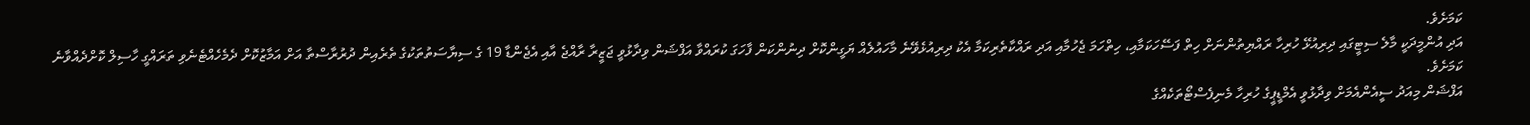ކަމަށެވެ.
އަދި އުންމީދަކީ މާލެ ސިޓީގައި ދިރިއުޅޭ ހުރިހާ ރައްޔިތުންނަށް ހިތް ފަސޭހަކަމާއި، ހިތްހަމަ ޖެހުމާއި އަދި ރައްކާތެރިކަމާ އެކު ދިރިއުޅެވޭނެ މާހައުލެއް ޔަގީންކޮށް ދިނުންކަން ފާހަގަ ކުރައްވާ އަފްޝަން ވިދާޅުވީ ޖަޒީރާ ރާއްޖެ އާއި އެޖެންޑާ 19 ގެ ސިޔާސަތުތަކުގެ ތެރެއިން ދުރުރާސްތާ އަށް އަމާޒުކޮށް ދެމެހެއްޓެނެވި ތަރައްގީ ހާސިލް ކޮށްދެއްވާނެ ކަމަށެވެ.
އަފްޝަން މިއަދު ސީއެންއެމަށް ވިދާޅުވީ އެމްޑީޕީގެ ހުރިހާ މެނިފެސްޓޯތަކެއްގެ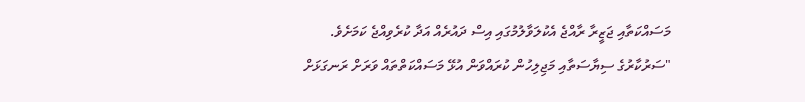މަސައްކަތާއި ޖަޒީރާ ރާއްޖެ އެކުލަވާލުމުގައި އިސް ދައުރެއް އަދާ ކުރެވިއްޖެ ކަމަށެވެ.
"ސަރުކާރުގެ ސިޔާސަތާއި މަޖިލިހުން ކުރައްވަން އުޅޭ މަސައްކަތްތައް ވަރަށް ރަނގަޅަށް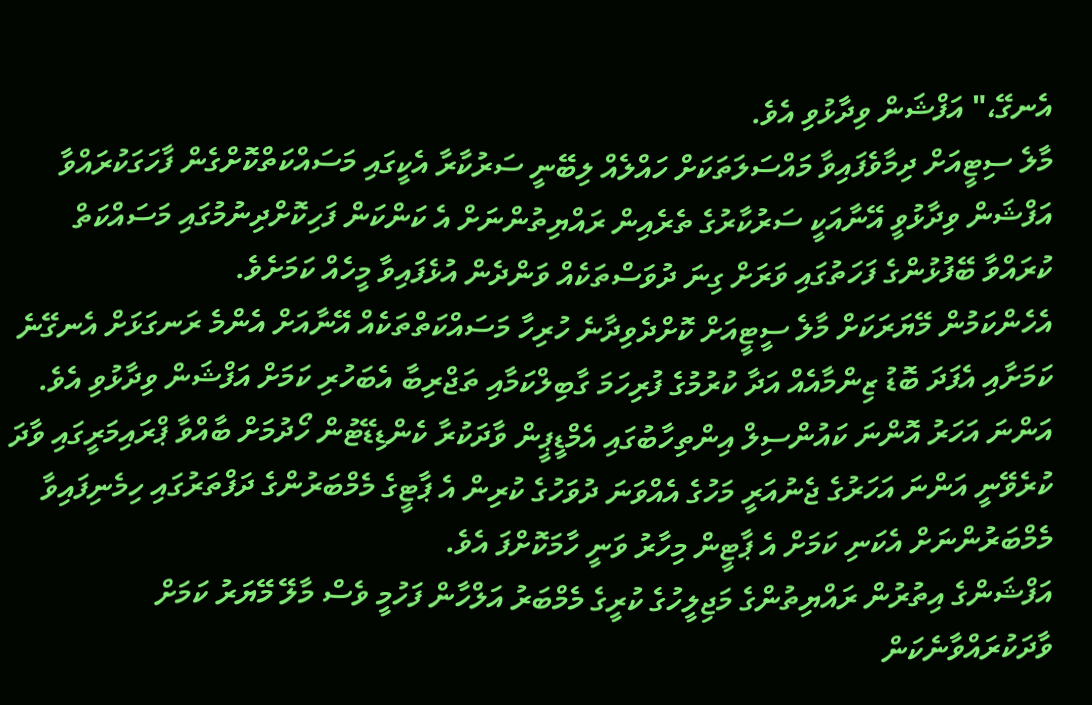އެނގޭ،" އަފްޝަން ވިދާޅުވި އެވެ.
މާލެ ސިޓީއަށް ދިމާވެފައިވާ މައްސަލަތަކަށް ހައްލެއް ލިބޭނީ ސަރުކާރާ އެކީގައި މަސައްކަތްކޮށްގެން ފާހަގަކުރައްވާ އަފްޝަން ވިދާޅުވީ އޭނާއަކީ ސަރުކާރުގެ ތެރެއިން ރައްޔިތުންނަށް އެ ކަންކަން ފަހިކޮށްދިނުމުގައި މަސައްކަތް ކުރައްވާ ބޭފުޅުންގެ ފަހަތުގައި ވަރަށް ގިނަ ދުވަސްތަކެއް ވަންދެން އުޅެފައިވާ މީހެއް ކަމަށެވެ.
އެހެންކަމުން މޭޔަރަކަށް މާލެ ސީޓީއަށް ކޮށްދެވިދާނެ ހުރިހާ މަސައްކަތްތަކެއް އޭނާއަށް އެންމެ ރަނގަޅަށް އެނގޭނެ ކަމަށާއި އެފަދަ ބޮޑު ޒިންމާއެއް އަދާ ކުރުމުގެ ފުރިހަމަ ގާބިލްކަމާއި ތަޖްރިބާ އެބަހުރި ކަމަށް އަފްޝަން ވިދާޅުވި އެވެ.
އަންނަ އަހަރު އޮންނަ ކައުންސިލް އިންތިހާބުގައި އެމްޑީޕީން ވާދަކުރާ ކެންޑިޑޭޓުން ހޯދުމަށް ބާއްވާ ޕްރައިމަރީގައި ވާދަ ކުރެވޭނީ އަންނަ އަހަރުގެ ޖެނުއަރީ މަހުގެ އެއްވަނަ ދުވަހުގެ ކުރިން އެ ޕާޓީގެ މެމްބަރުންގެ ދަފްތަރުގައި ހިމެނިފައިވާ މެމްބަރުންނަށް އެކަނި ކަމަށް އެ ޕާޓީން މިހާރު ވަނީ ހާމަކޮށްފަ އެވެ.
އަފްޝަންގެ އިތުރުން ރައްޔިތުންގެ މަޖިލީހުގެ ކުރީގެ މެމްބަރު އަލްހާން ފަހުމީ ވެސް މާލޭ މޭޔަރު ކަމަށް ވާދަކުރައްވާނެކަން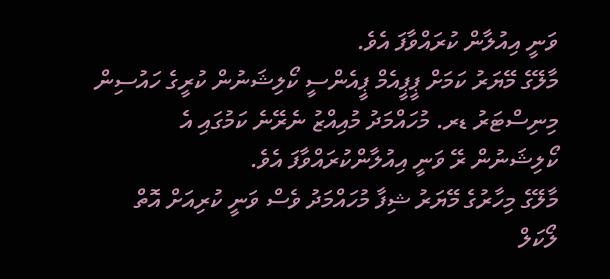ވަނީ އިއުލާން ކުރައްވާފަ އެވެ.
މާލޭގެ މޭޔަރު ކަމަށް ޕީޕީއެމް ޕީއެންސީ ކޯލިޝަނުން ކުރީގެ ހައުސިން މިނިސްޓަރު ޑރ. މުހައްމަދު މުއިއްޒު ނެރޭނެ ކަމުގައި އެ ކޯލިޝަނުން ރޭ ވަނީ އިއުލާންކުރައްވާފަ އެވެ.
މާލޭގެ މިހާރުގެ މޭޔަރު ޝިފާ މުހައްމަދު ވެސް ވަނީ ކުރިއަށް އޮތް ލޯކަލް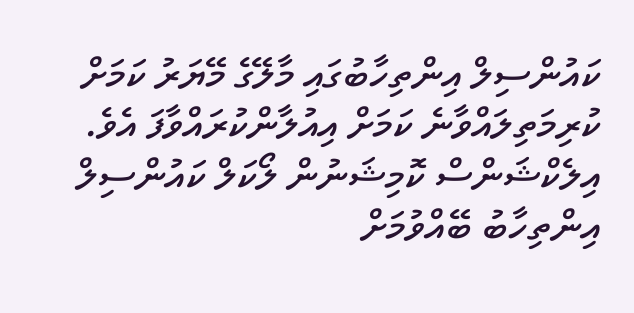ކައުންސިލް އިންތިހާބުގައި މާލޭގެ މޭޔަރު ކަމަށް ކުރިމަތިލައްވާނެ ކަމަށް އިއުލާންކުރައްވާފަ އެވެ.
އިލެކްޝަންސް ކޮމިޝަނުން ލޯކަލް ކައުންސިލް އިންތިހާބު ބޭއްވުމަށް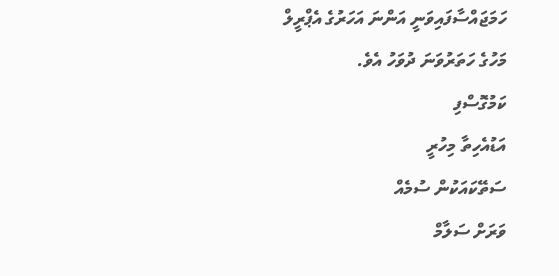ހަމަޖައްސާފައިވަނީ އަންނަ އަހަރުގެ އެޕްރީލް މަހުގެ ހަތަރުވަނަ ދުވަހު އެވެ.
ކަމުގޮސްފި
އަޑުއެހިތާ މިހުރީ
ސަތޭކައަކުން ސުމެއް
ވަރަށް ސަލާމް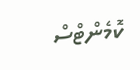ކޮމެންޓްސް